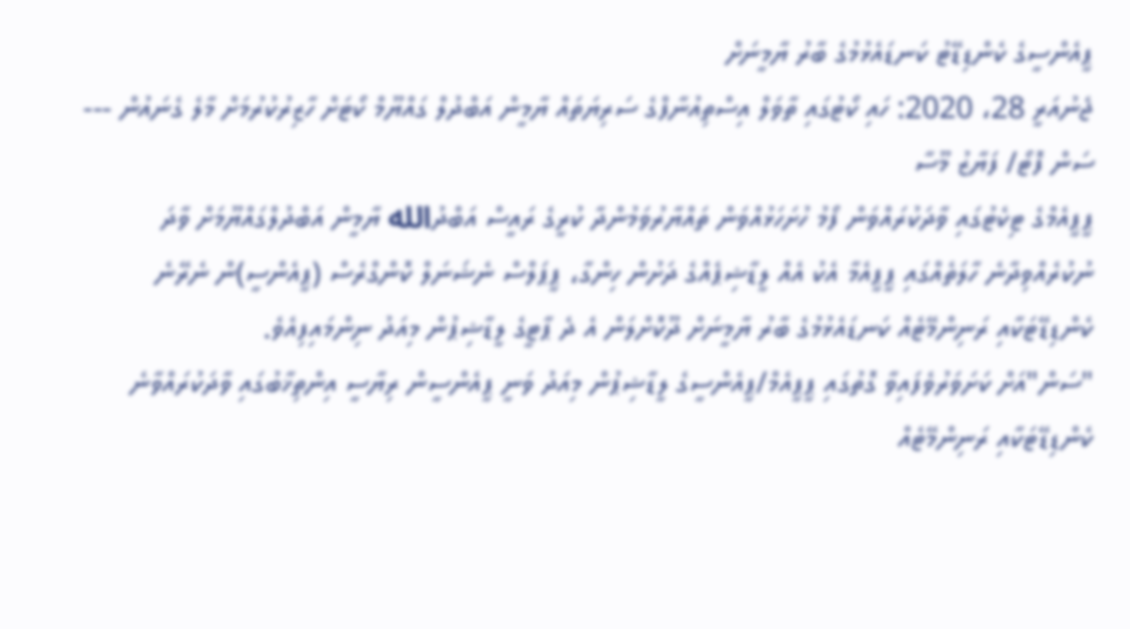ޕީއެންސީގެ ކެންޑިޑޭޓު ކަނޑައެޅުމުގެ ބާރު ޔާމީނަށް
ޖެނުއަރީ 28، 2020: ހައި ކޯޓުގައި ތާވަލް އިސްތިއުނާފްގެ ސަރިޔަތައް ޔާމީން އަބްދުލް ގައްޔޫމް ކޯޓަށް ހާޒިރުކުރުމަށް މާލެ ގެނައުން --- ސަން ފޮޓޯ/ ފަޔާޒު މޫސާ
ޕީޕީއެމްގެ ޓިކެޓުގައި ވާދަކުރައްވަން ފޯމު ހުށަހަޅުއްވަން ތައްޔާރުވަމުންދާ ކުރީގެ ރައީސް އަބްދުالله ޔާމީން އަބްދުލްގައްޔޫމަށް ވާދަ ނުކުރެއްވިދާނެ ހާލަތެއްގައި ޕީޕީއެމާ އެކު އެއް ލީޑާޝިޕެއްގެ ދަށުން ހިންގާ، ޕީޕަލްސް ނެޝަނަލް ކޮންގްރެސް (ޕީއެންސީ)ން ނެރޭނެ ކެންޑިޑޭޓަކާއި ރަނިންމޭޓެއް ކަނޑައެޅުމުގެ ބާރު ޔާމީނަށް ދޫކޮށްލަން އެ ދެ ޕާޓީގެ ލީޑާޝިޕުން މިއަދު ނިންމައިފިއެވެ.
"ސަން"އަށް ކަށަވަރުވެފައިވާ ގޮތުގައި ޕީޕީއެމް/ޕީއެންސީގެ ލީޑާޝިޕުން މިއަދު ވަނީ ޕީއެންސީން ރިޔާސީ އިންތިޚާބުގައި ވާދަކުރައްވާނެ ކެންޑިޑޭޓަކާއި ރަނިންމޭޓެއް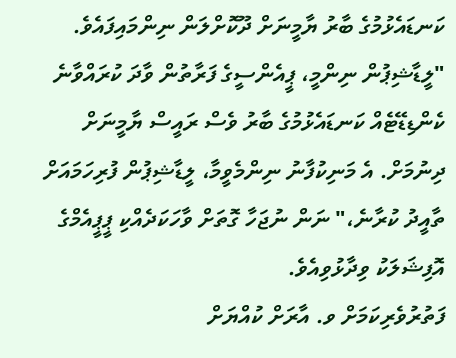ކަނޑައެޅުމުގެ ބާރު ޔާމީނަށް ދޫކޮށްލަން ނިންމައިފައެވެ.
"ލީޑާޝިޕުން ނިންމީ، ޕީއެންސީގެ ފަރާތުން ވާދަ ކުރައްވާނެ ކެންޑިޑޭޓެއް ކަނޑައެޅުމުގެ ބާރު ވެސް ރައީސް ޔާމީނަށް ދިނުމަށް. އެ މަނިކުފާނު ނިންމެވީމާ، ލީޑާޝިޕުން ފުރިހަމައަށް ތާއީދު ކުރާނެ،" ނަން ނުޖަހާ ގޮތަށް ވާހަކަދެއްކި ޕީޕީއެމްގެ އޮފިޝަލަކު ވިދާޅުވިއެވެ.
ފަތުރުވެރިކަމަށް ވ. އާރަށް ކުއްޔަށް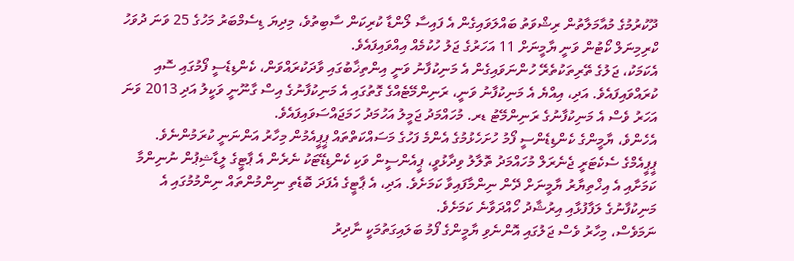ދޫކުރުމުގެ މުއާމަލާތުން ރިޝްވަތު ބައްލަވައިގެން އެ ފައިސާ ލޯންޑާ ކުރިކަން ސާބިތުވެ، މިދިޔަ ޑިސެމްބަރު މަހުގެ 25 ވަނަ ދުވަހު ކްރިމިނަލް ކޯޓުން ވަނީ ޔާމީނަށް 11 އަހަރުގެ ޖަލު ހުކުމެއް އިއްވައިފައެވެ.
އެކަމަކު، ޖަލުގެ ތޭރިތަކުތެރޭ ހުންނަވައިގެން އެ މަނިކުފާނު ވަނީ އިންތިޚާބުގައި ވާދަކުރައްވަން، ކެންޑިޑެސީ ފޯމުގައި ސޮއި ކުރައްވައިފައެވެ. އަދި، އިއްޔެ އެ މަނިކުފާނު ވަނީ، ރަނިންމޭޓެއްގެ ގޮތުގައި އެ މަނިކުފާނުގެ އިސް ގާނޫނީ ވަކީލު އަދި 2013 ވަނަ އަހަރު ވެސް އެ މަނިކުފާނުގެ ރަނިންމޭޓު ޑރ. މުހައްމަދު ޖަމީލު އަހުމަދު ހަމަޖައްސަވައިފައެވެ.
އެހެންވެ، ޔާމީންގެ ކެންޑިޑެންސީ ފޯމު ހުށަހެޅުމުގެ އެންމެ ފަހުގެ މަސައްކަތްތައް ޕީޕީއެމުން މިހާރު އަންނަނީ ކުރަމުންނެވެ.
ޕީޕީއެމްގެ ސެކެޓަރީ ޖެނެރަލް މުހައްމަދު ތޮލާލު ވިދާޅުވީ، ޕީއެންސީން ވަކި ކެންޑިޑޭޓަކު ނެރެން އެ ޕާޓީގެ ލީޑާޝިޕުން ނުނިންމާ ކަމަށާއި އެ އިޚްތިޔާރު ޔާމީނަށް ދޭން ނިންމާފައިވާ ކަމަށެވެ. އަދި، އެ ޕާޓީގެ އެފަދަ ބޮޑެތި ނިންމުންތައް ނިންމުމުގައި އެ މަނިކުފާނުގެ ލަފާފުޅާއި އިރުޝާދު ހޯއްދަވާނެ ކަމަށެވެ.
ނަމަވެސް، މިހާރު ވެސް ޖަލުގައި އޮންނެވި ޔާމީންގެ ފޯމު ބަލައިގަތުމަކީ ނާދިރު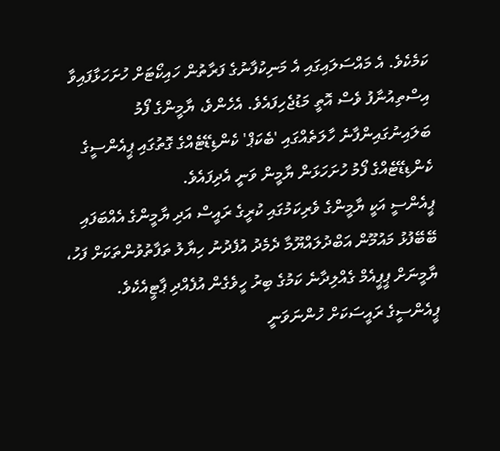ކަމެކެވެ. އެ މައްސަލައިގައި އެ މަނިކުފާނުގެ ފަރާތުން ހައިކޯޓަށް ހުށަހަޅާފައިވާ އިސްތިއުނާފު ވެސް އޮތީ މަޑުޖެހިފައެވެ. އެހެންވެ، ޔާމީންގެ ފޯމު ބަލައިނުގައިންފާނެ ހާލަތެއްގައި 'ބެކަޕް' ކެންޑިޑޭޓެއްގެ ގޮތުގައި ޕީއެންސީގެ ކެންޑިޑޭޓެއްގެ ފޯމު ހުށަހަޅަން ޔާމީން ވަނީ އެދިފައެވެ.
ޕީއެންސީ އަކީ ޔާމީންގެ ވެރިކަމުގައި ކުރީގެ ރައީސް އަދި ޔާމީންގެ އެއްބަފައި ބޭބޭފުޅު މައުމޫން އަބްދުލައްޔޫމާ ދެމެދު އުފެދުނު ހިޔާލު ތަފާތުވުންތަކަށް ފަހު، ޔާމީނަށް ޕީޕީއެމް ގެއްލިދާނެ ކަމުގެ ބިރު ހީވެގެން އުފެއްދި ޕާޓީއެކެވެ.
ޕީއެންސީގެ ރައީސަކަށް ހުންނަވަނީ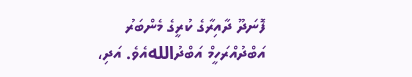ފޮނަދޫ ދާއިރާގެ ކުރީގެ މެންބަރު އަބްދުއްރަހީމް އަބްދުاللهއެވެ. އަދި،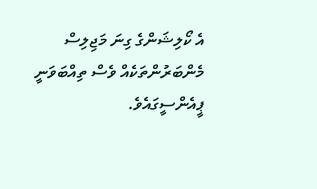އެ ކޯލިޝަންގެ ގިނަ މަޖިލިސް މެންބަރުންތަކެއް ވެސް ތިއްބަވަނީ ޕީއެންސީގައެވެ.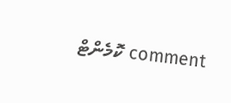comment ކޮމެންޓް